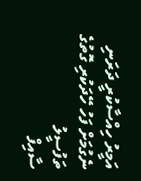އަމީރު ހިއްސާކުރީ ދަރަނި ނެގުމަށް ފަހު ހޭދަކުރި ގޮތުގެ ތަފުސީލު
ސާއިފް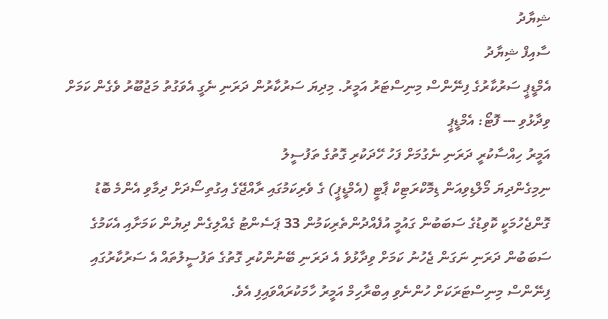ޝިޔާދު
ސާއިފް ޝިޔާދު
އެމްޑީޕީ ސަރުކާރުގެ ފިނޭންސް މިނިސްޓަރު އަމީރު. މިދިޔަ ސަރުކާރުން ދަރަނި ނެގީ އެވަގުތު މަޖުބޫރު ވެގެން ކަމަށް ވިދާޅުވި --- ފޮޓޯ: އެމްޑީޕީ
އަމީރު ހިއްސާކުރީ ދަރަނި ނެގުމަށް ފަހު ހޭދަކުރި ގޮތުގެ ތަފުސީލު
ނިމިގެންދިޔަ މޯލްޑިވިއަން ޑިމޮކްރަޓިކް ޕާޓީ (އެމްޑީޕީ) ގެ ވެރިކަމުގައި ރާއްޖޭގެ އިގުތިސޯދަށް ދިމާވި އެންމެ ބޮޑު ގޮންޖެހުމަކީ ކޮވިޑުގެ ސަބަބުން ގައުމީ އުފެއްދުންތެރިކަމުން 33 ޕަސެންޓު ގެއްލިގެން ދިޔުން ކަމަށާއި އެކަމުގެ ސަބަބުން ދަރަނި ނަގަން ޖެހުނު ކަމަށް ވިދާޅުވެ އެ ދަރަނި ބޭނުންކުރި ގޮތުގެ ތަފުސީލުތައް އެ ސަރުކާރުގައި ފިނޭންސް މިނިސްޓަރަކަށް ހުންނެވި އިބްރާހިމް އަމީރު ހާމަކުރައްވައިފި އެވެ.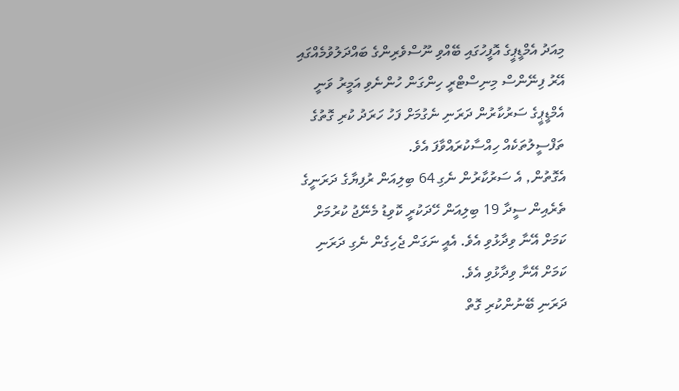މިއަދު އެމްޑީޕީގެ އޮފީހުގައި ބޭއްވި ނޫސްވެރިންގެ ބައްދަލުވުމެއްގައި އޭރު ފިނޭންސް މިނިސްޓްރީ ހިންގަން ހުންނެވި އަމީރު ވަނީ އެމްޑީޕީގެ ސަރުކާރުން ދަރަނި ނެގުމަށް ފަހު ހަރަދު ކުރި ގޮތުގެ ތަފްސީލުތަކެއް ހިއްސާކުރައްވާފަ އެވެ.
އެގޮތުން, އެ ސަރުކާރުން ނެގި 64 ބިލިއަން ރުފިޔާގެ ދަރަނީގެ ތެރެއިން ސީދާ 19 ބިލިއަން ހޭދަކުރީ ކޮވިޑު މެނޭޖު ކުރުމަށް ކަމަށް އޭނާ ވިދާޅުވި އެވެ. އެއީ ނަގަން ޖެހިގެން ނެގި ދަރަނި ކަމަށް އޭނާ ވިދާޅުވި އެވެ.
ދަރަނި ބޭނުންކުރި ގޮތް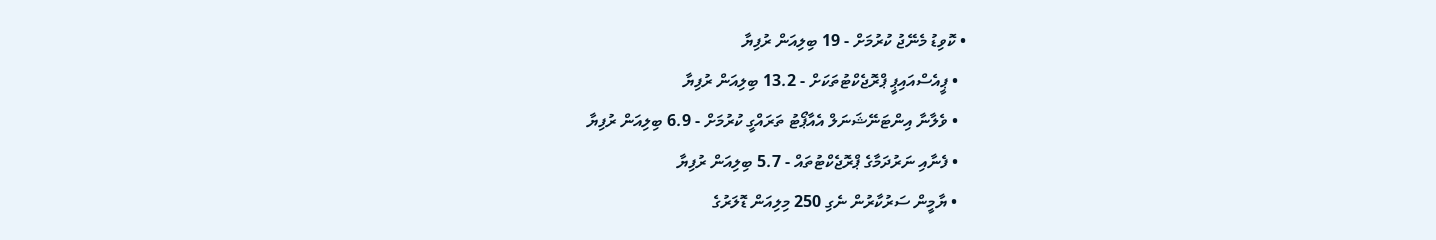• ކޮވިޑު މެނޭޖު ކުރުމަށް - 19 ބިލިއަން ރުފިޔާ
  • ޕީއެސްއައިޕީ ޕްރޮޖެކްޓުތަކަށް - 13.2 ބިލިއަން ރުފިޔާ
  • ވެލާނާ އިންޓަނޭޝަނަލް އެއާޕޯޓު ތަރައްގީ ކުރުމަށް - 6.9 ބިލިއަން ރުފިޔާ
  • ފެނާއި ނަރުދަމާގެ ޕްރޮޖެކްޓުތައް - 5.7 ބިލިއަން ރުފިޔާ
  • ޔާމީން ސަރުކާރުން ނެގި 250 މިލިއަން ޑޮލަރުގެ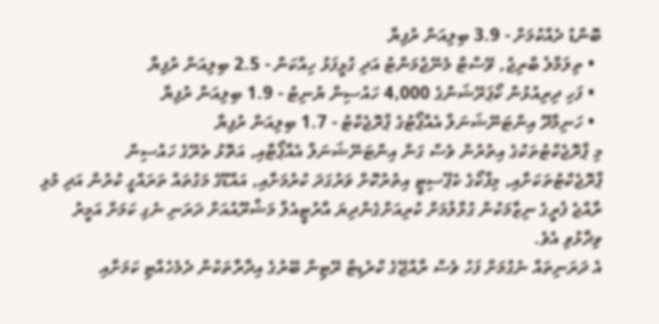ބޮންޑު ދެއްކުމަށް - 3.9 ބިލިއަން ރުފިޔާ
  • ތިލަމާލެ ބްރިޖު, ވޭސްޓް މެނޭޖުމަންޓު އަދި ގުޅީފަޅު ހިއްކަން - 2.5 ބިލިއަން ރުފިޔާ
  • ފަހި ދިރިއުޅުން ކޯޕަރޭޝަންގެ 4,000 ހައުސިން ޔުނިޓު - 1.9 ބިލިއަން ރުފިޔާ
  • ހަނިމާދޫ އިންޓަނޭޝަނަލް އެއާޕޯޓުގެ ޕްރޮޖެކްޓު - 1.7 ބިލިއަން ރުފިޔާ
މި ޕްރޮޖެކްޓުތަކުގެ އިތުރުން ވެސް ގަން އިންޓަނޭޝަނަލް އެއާޕޯޓާއި, އަތޮޅު ތެރޭގެ ހައުސިން ޕްރޮޖެކްޓުތަކަށާއި, މިފްކޯގެ ކެޕޭސިޓީ އިތުރުކޮށް ވަރުގަދަ ކުރުމަށާއި, އައްޑޫގެ މަގުތައް ތަރައްގީ ކުރުން އަދި މުޅި ރާއްޖެ ފެރީގެ ނިޒާމަކުން ގުޅާލުމަށް ކުރިއަށްގެންދިޔަ އާރުޓީއެލް މަޝްރޫއުއަށް ދަރަނި ނެގި ކަމަށް އަމީރު ވިދާޅުވި އެވެ.
އެ ދަރަނިތައް ނެގުމަށް ފަހު ވެސް ރާއްޖޭގެ ކްރެޑިޓް ރޭޓިން ބޭރުގެ އިދާރާތަކުން ދެމެހެއްޓި ކަމަށާއި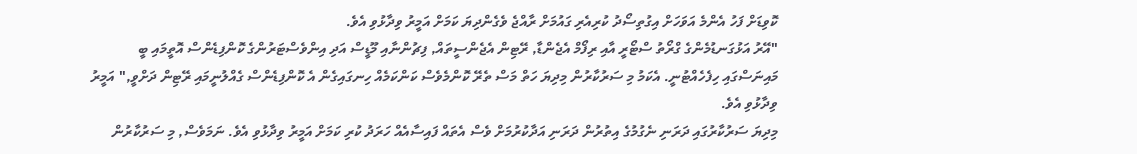ކޮވިޑަށް ފަހު އެންމެ އަވަހަށް އިގުތިސޯދު ކުރިއެރި ގައުމަށް ރާއްޖެ ވެގެންދިޔަ ކަމަށް އަމީރު ވިދާޅުވި އެވެ.
"އޭރު އަޅުގަނޑުމެންގެ ގްރޯތު ސްޓޯރީ އާއި ރިފޯމް އެޖެންޑާ, ރޭޓިން އެޖެންސީތައް, ފިޗުންނާއި މޫޑީސް އަދި އިންވެސްޓަރުންގެ ކޮންފިޑެންސް އޮތީމައި ބީ މައިނަސްގައި ހިފެހެއްޓުނީ. އެކަމު މި ސަރުކާރުން މިދިޔަ ހަތް މަސް ތެރޭ ކޮންމެވެސް ކަންކަމެއް ހިނގައިގެން އެ ކޮންފިޑެންސް ގެއްލުނީމައި ރޭޓިން ދަށްވީ," އަމީރު ވިދާޅުވި އެވެ.
މިދިޔަ ސަރުކާރުގައި ދަރަނި ނެގުމުގެ އިތުރުން ދަރަނި އަދާކުރުމަށް ވެސް އެތައް ފައިސާއެއް ހަރަދު ކުރި ކަމަށް އަމީރު ވިދާޅުވި އެވެ. ނަމަވެސް, މި ސަރުކާރުން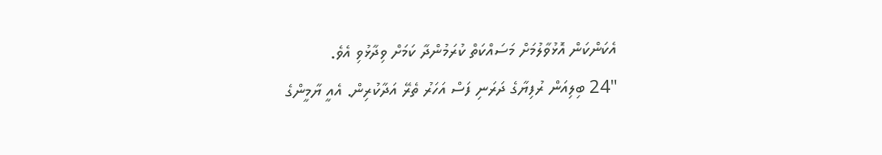އެކަންކަން އޮޅުވާލުމަށް މަސައްކަތް ކުރަމުންދާ ކަމަށް ވިދާޅުވި އެވެ.
"24 ބިލިއަން ރުފިޔާގެ ދަރަނި ފަސް އަހަރު ތެރޭ އަދާކުރިން. އެއީ ޔާމީންގެ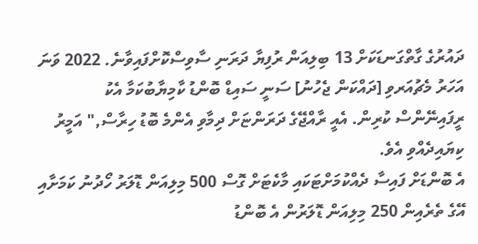ދައުރުގެ ގާތްގަނޑަކަށް 13 ބިލިއަން ރުފިޔާ ދަރަނި ސާވިސްކޮށްފައިވާނެ. 2022 ވަނަ އަހަރު މެޗުއަރވި [ދައްކަން ޖެހުނު] ސަނީ ސައިޑް ބޮންޑު ކާމިޔާބުކަމާ އެކު ރީފައިނޭންސް ކުރިން. އެއީ ރާއްޖޭގެ ދަރަންޏަށް ދިމާވި އެންމެ ބޮޑު ހިރާސް," އަމީރު ކިޔައިދެއްވި އެވެ.
އެ ބޮންޑަށް ފައިސާ ދެއްކުމަށްޓަކައި މާކެޓަށް ގޮސް 500 މިލިއަން ޑޮލަރު ހޯދުނު ކަމަށާއި އޭގެ ތެރެއިން 250 މިލިއަން ޑޮލަރުން އެ ބޮންޑު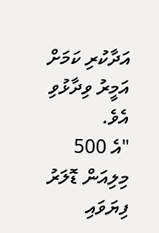އަދާކުރި ކަމަށް އަމީރު ވިދާޅުވި އެވެ.
"އެ 500 މިލިއަން ޑޮލަރު ފިޔަވައި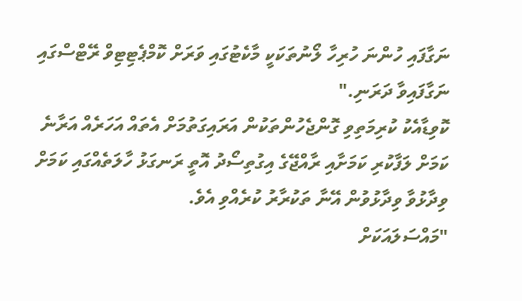ނަގާފައި ހުންނަ ހުރިހާ ލޯނުތަކަކީ މާކެޓުގައި ވަރަށް ކޮމްޕެޓިޓިވް ރޭޓްސްގައި ނަގާފައިވާ ދަރަނި."
ކޮވިޑާއެކު ކުރިމަތިވި ގޮންޖެހުންތަކުން އަރައިގަތުމަށް އެތައް އަހަރެއް އަރާނެ ކަމަށް ލަފާކުރި ކަމަށާއި ރާއްޖޭގެ އިގުތިސޯދު އޮތީ ރަނގަޅު ހާލަތެއްގައި ކަމަށް ވިދާޅުވާ ވިދާޅުވުން އޭނާ ތަކުރާރު ކުރެއްވި އެވެ.
"މައްސަލައަކަށް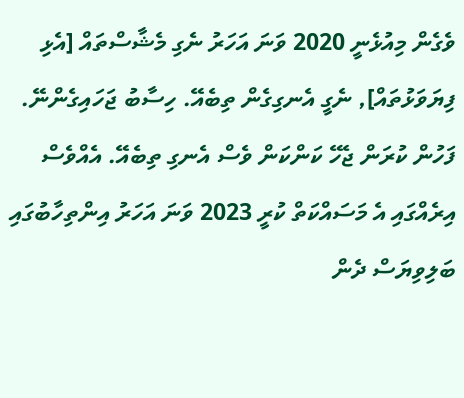ވެގެން މިއުޅެނީ 2020 ވަނަ އަހަރު ނެގި މެޝާސްތައް [އެޅި ފިޔަވަޅުތައް], ނެގީ އެނގިގެން ތިބެއޭ. ހިސާބު ޖަހައިގެންނޭ. ފަހުން ކުރަން ޖެހޭ ކަންކަން ވެސް އެނގި ތިބެއޭ. އެއްވެސް އިރެއްގައި އެ މަސައްކަތް ކުރީ 2023 ވަނަ އަހަރު އިންތިހާބުގައި ބަލިވިޔަސް ދެން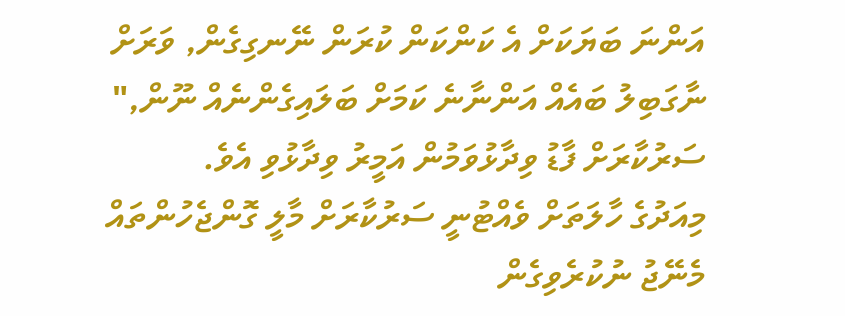އަންނަ ބަޔަކަށް އެ ކަންކަން ކުރަން ނޭނގިގެން, ވަރަށް ނާގަބިލު ބައެއް އަންނާނެ ކަމަށް ބަލައިގެންނެއް ނޫން," ސަރުކާރަށް ފާޑު ވިދާޅުވަމުން އަމީރު ވިދާޅުވި އެވެ.
މިއަދުގެ ހާލަތަށް ވެއްޓުނީ ސަރުކާރަށް މާލީ ގޮންޖެހުންތައް މެނޭޖު ނުކުރެވިގެން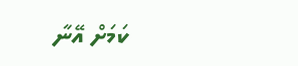ކަމަށް އޭނާ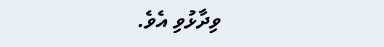ވިދާޅުވި އެވެ.